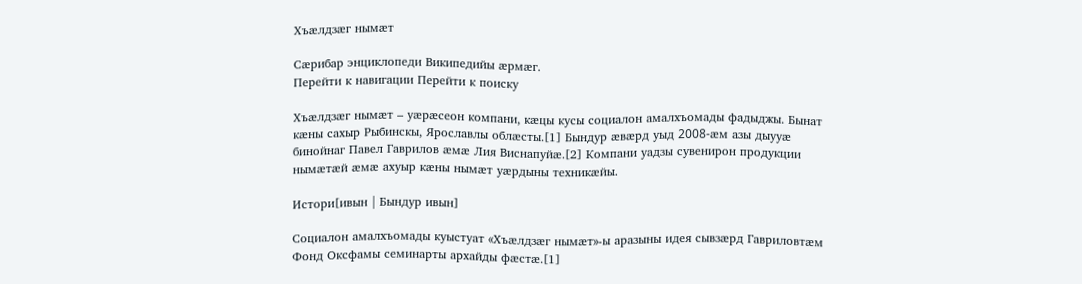Хъæлдзæг нымæт

Сæрибар энциклопеди Википедийы æрмæг.
Перейти к навигации Перейти к поиску

Хъæлдзæг нымæт – уæрæсеон компани, кæцы кусы социалон амалхъомады фадыджы. Бынат кæны сахыр Рыбинскы, Ярославлы облæсты.[1] Бындур æвæрд уыд 2008-æм азы дыууæ бинойнаг Павел Гаврилов æмæ Лия Виснапуйæ.[2] Компани уадзы сувенирон продукции нымæтæй æмæ ахуыр кæны нымæт уæрдыны техникæйы.

Истори[ивын | Бындур ивын]

Социалон амалхъомады куыстуат «Хъæлдзæг нымæт»-ы аразыны идея сывзæрд Гавриловтæм Фонд Оксфамы семинарты архайды фæстæ.[1]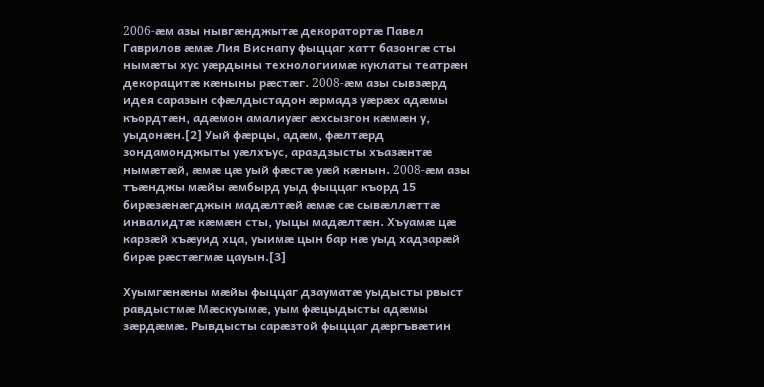2006-æм азы нывгæнджытæ декоратортæ Павел Гаврилов æмæ Лия Виснапу фыццаг хатт базонгæ сты нымæты хус уæрдыны технологиимæ куклаты театрæн декорацитæ кæныны рæстæг. 2008-æм азы сывзæрд идея саразын сфæлдыстадон æрмадз уæрæх адæмы къордтæн, адæмон амалиуæг æхсызгон кæмæн у, уыдонæн.[2] Уый фæрцы, адæм, фæлтæрд зондамонджыты уæлхъус, араздзысты хъазæнтæ нымæтæй, æмæ цæ уый фæстæ уæй кæнын. 2008-æм азы тъæнджы мæйы æмбырд уыд фыццаг къорд 15 бирæзæнæгджын мадæлтæй æмæ сæ сывæллæттæ инвалидтæ кæмæн сты, уыцы мадæлтæн. Хъуамæ цæ карзæй хъæуид хца, уыимæ цын бар нæ уыд хадзарæй бирæ рæстæгмæ цауын.[3]

Хуымгæнæны мæйы фыццаг дзауматæ уыдысты рвыст равдыстмæ Мæскуымæ, уым фæцыдысты адæмы зæрдæмæ. Рывдысты сарæзтой фыццаг дæргъвæтин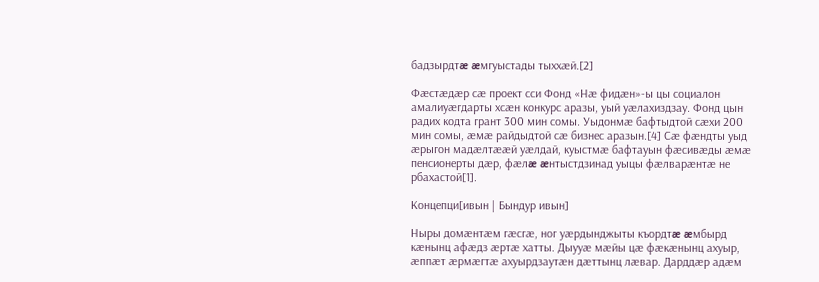бадзырдтæ æмгуыстады тыххæй.[2]

Фæстæдæр сæ проект сси Фонд «Нæ фидæн»-ы цы социалон амалиуæгдарты хсæн конкурс аразы, уый уæлахиздзау. Фонд цын радих кодта грант 300 мин сомы. Уыдонмæ бафтыдтой сæхи 200 мин сомы, æмæ райдыдтой сæ бизнес аразын.[4] Сæ фæндты уыд æрыгон мадæлтææй уæлдай, куыстмæ бафтауын фæсивæды æмæ пенсионерты дæр, фæлæ æнтыстдзинад уыцы фæлварæнтæ не рбахастой[1].

Концепци[ивын | Бындур ивын]

Ныры домæнтæм гæсгæ, ног уæрдынджыты къордтæ æмбырд кæнынц афæдз æртæ хатты. Дыууæ мæйы цæ фæкæнынц ахуыр, æппæт æрмæгтæ ахуырдзаутæн дæттынц лæвар. Дарддæр адæм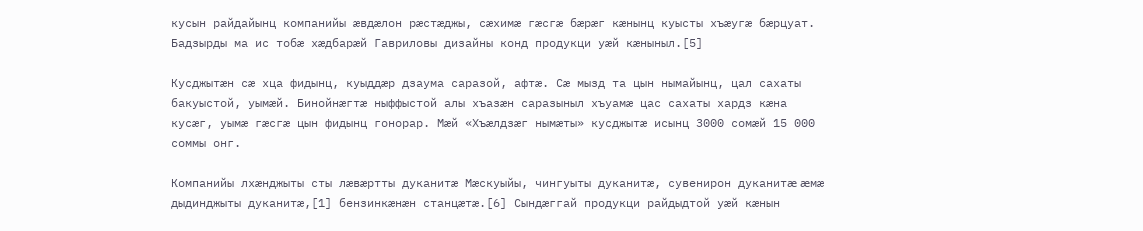кусын райдайынц компанийы æвдæлон рæстæджы, сæхимæ гæсгæ бæрæг кæнынц куысты хъæугæ бæрцуат. Бадзырды ма ис тобæ хæдбарæй Гавриловы дизайны конд продукци уæй кæныныл.[5]

Кусджытæн сæ хца фидынц, куыддæр дзаума саразой, афтæ. Сæ мызд та цын нымайынц, цал сахаты бакуыстой, уымæй. Бинойнæгтæ ныффыстой алы хъазæн саразыныл хъуамæ цас сахаты хардз кæна кусæг, уымæ гæсгæ цын фидынц гонорар. Мæй «Хъæлдзæг нымæты» кусджытæ исынц 3000 сомæй 15 000 соммы онг.

Компанийы лхæнджыты сты лæвæртты дуканитæ Мæскуыйы, чингуыты дуканитæ, сувенирон дуканитæ æмæ дыдинджыты дуканитæ,[1] бензинкæнæн станцæтæ.[6] Сындæггай продукци райдыдтой уæй кæнын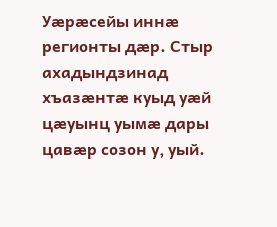Уæрæсейы иннæ регионты дæр. Стыр ахадындзинад хъазæнтæ куыд уæй цæуынц уымæ дары цавæр созон у, уый.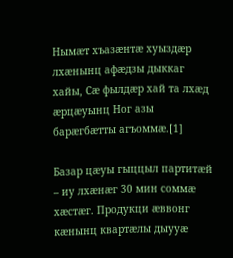Нымæт хъазæнтæ хуыздæр лхæнынц афæдзы дыккаг хайы, Сæ фылдæр хай та лхæд æрцæуынц Ног азы барæгбæтты агъоммæ.[1]

Базар цæуы гыццыл партитæй – иу лхæнæг 30 мин соммæ хæстæг. Продукци æввонг кæнынц квартæлы дыууæ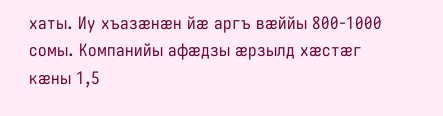хаты. Иу хъазæнæн йæ аргъ вæййы 800-1000 сомы. Компанийы афæдзы æрзылд хæстæг кæны 1,5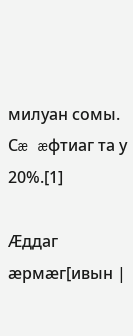милуан сомы. Сæ æфтиаг та у 20%.[1]

Æддаг æрмæг[ивын |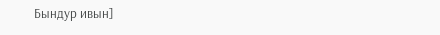Бындур ивын]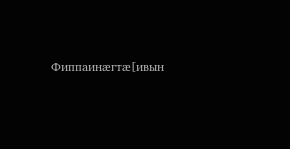Фиппаинæгтæ[ивын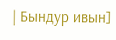| Бындур ивын]